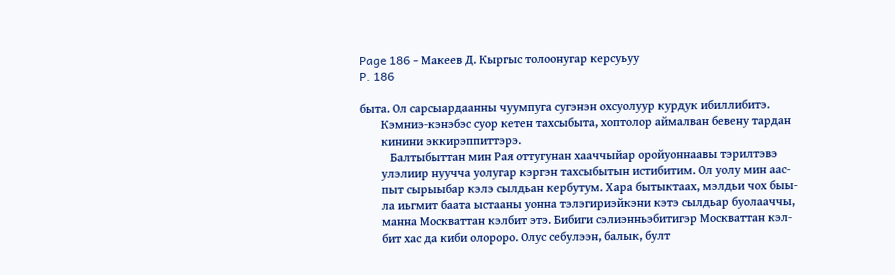Page 186 - Макеев Д. Кыргыс толоонугар керсуьуу
P. 186

быта. Ол сарсыардаанны чуумпуга сугэнэн охсуолуур курдук ибиллибитэ.
       Кэмниэ-кэнэбэс суор кетен тахсыбыта, хоптолор аймалван бевену тардан
       кинини эккирэппиттэрэ.
          Балтыбыттан мин Рая оттугунан хааччыйар оройуоннаавы тэрилтэвэ
       улэлиир нуучча уолугар кэргэн тахсыбытын истибитим. Ол уолу мин аас-
       пыт сырыыбар кэлэ сылдьан кербутум. Хара бытыктаах, мэлдьи чох быы-
       ла иьгмит баата ыстааны уонна тэлэгириэйкэни кэтэ сылдьар буолааччы,
       манна Москваттан кэлбит этэ. Бибиги сэлиэнньэбитигэр Москваттан кэл-
       бит хас да киби олороро. Олус себулээн, балык, булт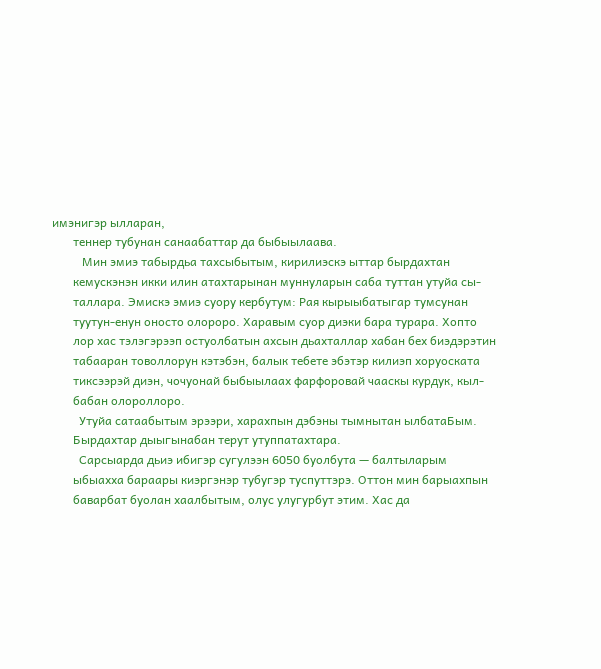имэнигэр ылларан,
       теннер тубунан санаабаттар да быбыылаава.
          Мин эмиэ табырдьа тахсыбытым, кирилиэскэ ыттар бырдахтан
       кемускэнэн икки илин атахтарынан муннуларын саба туттан утуйа сы-
       таллара. Эмискэ эмиэ суору кербутум: Рая кырыыбатыгар тумсунан
       туутун-енун оносто олороро. Харавым суор диэки бара турара. Хопто
       лор хас тэлэгэрээп остуолбатын ахсын дьахталлар хабан бех биэдэрэтин
       табааран товоллорун кэтэбэн, балык тебете эбэтэр килиэп хоруоската
       тиксээрэй диэн, чочуонай быбыылаах фарфоровай чааскы курдук, кыл-
       бабан олороллоро.
         Утуйа сатаабытым эрээри, харахпын дэбэны тымнытан ылбатаБым.
       Бырдахтар дыыгынабан терут утуппатахтара.
         Сарсыарда дьиэ ибигэр сугулээн 6050 буолбута — балтыларым
       ыбыахха бараары киэргэнэр тубугэр туспуттэрэ. Оттон мин барыахпын
       баварбат буолан хаалбытым, олус улугурбут этим. Хас да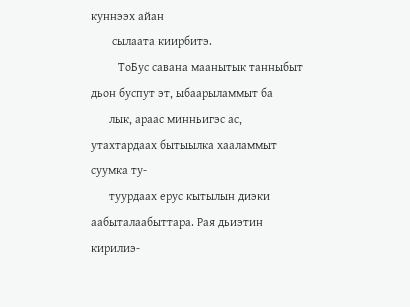куннээх айан
       сылаата киирбитэ.
         ТоБус савана маанытык танныбыт дьон буспут эт, ыбаарыламмыт ба
      лык, араас минньигэс ас, утахтардаах бытыылка хааламмыт суумка ту-
      туурдаах ерус кытылын диэки аабыталаабыттара. Рая дьиэтин кирилиэ-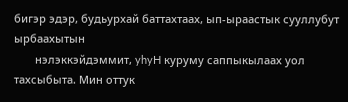бигэр эдэр, будьурхай баттахтаах, ып-ыраастык сууллубут ырбаахытын
       нэлэккэйдэммит, yhyH куруму саппыкылаах уол тахсыбыта. Мин оттук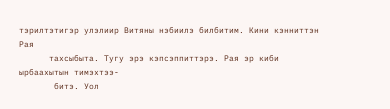тэрилтэтигэр улэлиир Витяны нэбиилэ билбитим. Кини кэнниттэн Рая
      тахсыбыта. Тугу эрэ кэпсэппиттэрэ. Рая эр киби ырбаахытын тимэхтээ-
       битэ. Уол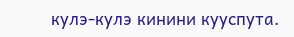кулэ-кулэ кинини кууспута.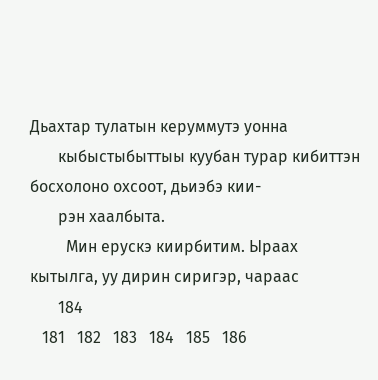Дьахтар тулатын керуммутэ уонна
       кыбыстыбыттыы куубан турар кибиттэн босхолоно охсоот, дьиэбэ кии-
       рэн хаалбыта.
         Мин ерускэ киирбитим. Ыраах кытылга, уу дирин сиригэр, чараас
       184
   181   182   183   184   185   186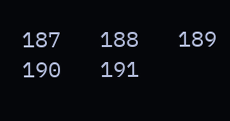187   188   189   190   191